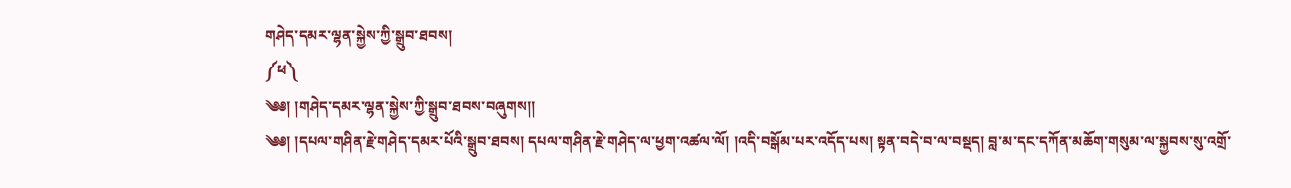གཤེད་དམར་ལྷན་སྐྱེས་ཀྱི་སྒྲུབ་ཐབས།
༼ཕ༽
༄༅། །གཤེད་དམར་ལྷན་སྐྱེས་ཀྱི་སྒྲུབ་ཐབས་བཞུགས།།
༄༅། །དཔལ་གཤིན་རྗེ་གཤེད་དམར་པོའི་སྒྲུབ་ཐབས། དཔལ་གཤིན་རྗེ་གཤེད་ལ་ཕྱག་འཚལ་ལོ། །འདི་བསྒོམ་པར་འདོད་པས། སྟན་བདེ་བ་ལ་བསྡད། བླ་མ་དང་དཀོན་མཆོག་གསུམ་ལ་སྐྱབས་སུ་འགྲོ་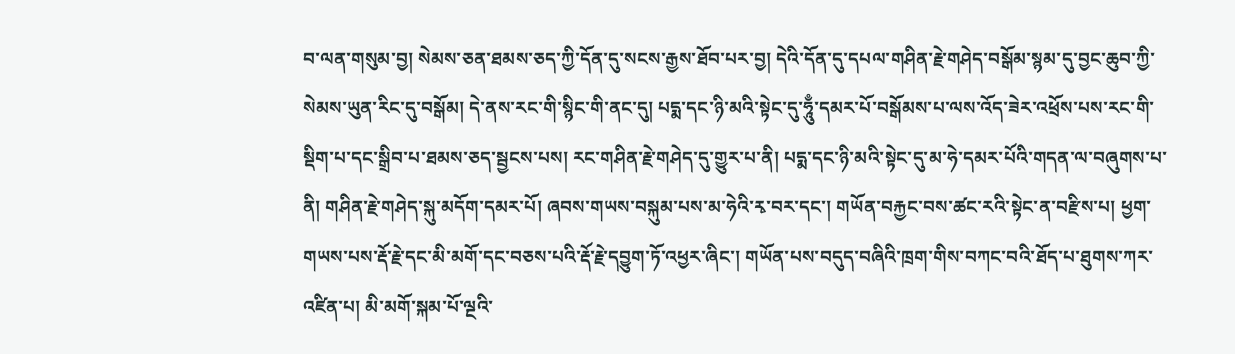བ་ལན་གསུམ་བྱ། སེམས་ཅན་ཐམས་ཅད་ཀྱི་དོན་དུ་སངས་རྒྱས་ཐོབ་པར་བྱ། དེའི་དོན་དུ་དཔལ་གཤིན་རྗེ་གཤེད་བསྒོམ་སྙམ་དུ་བྱང་ཆུབ་ཀྱི་སེམས་ཡུན་རིང་དུ་བསྒོམ། དེ་ནས་རང་གི་སྙིང་གི་ནང་དུ། པདྨ་དང་ཉི་མའི་སྟེང་དུ་ཧཱུྃ་དམར་པོ་བསྒོམས་པ་ལས་འོད་ཟེར་འཕྲོས་པས་རང་གི་སྡིག་པ་དང་སྒྲིབ་པ་ཐམས་ཅད་སྦྱངས་པས། རང་གཤིན་རྗེ་གཤེད་དུ་གྱུར་པ་ནི། པདྨ་དང་ཉི་མའི་སྟེང་དུ་མ་ཧེ་དམར་པོའི་གདན་ལ་བཞུགས་པ་ནི། གཤིན་རྗེ་གཤེད་སྐུ་མདོག་དམར་པོ། ཞབས་གཡས་བསྐུམ་པས་མ་ཧེའི་རྭ་བར་དང་། གཡོན་བརྐྱང་བས་ཚང་རའི་སྟེང་ན་བརྫིས་པ། ཕྱག་གཡས་པས་རྡོ་རྗེ་དང་མི་མགོ་དང་བཅས་པའི་རྡོ་རྗེ་དབྱུག་ཏོ་འཕྱར་ཞིང་། གཡོན་པས་བདུད་བཞིའི་ཁྲག་གིས་བཀང་བའི་ཐོད་པ་ཐུགས་ཀར་འཛིན་པ། མི་མགོ་སྐམ་པོ་ལྔའི་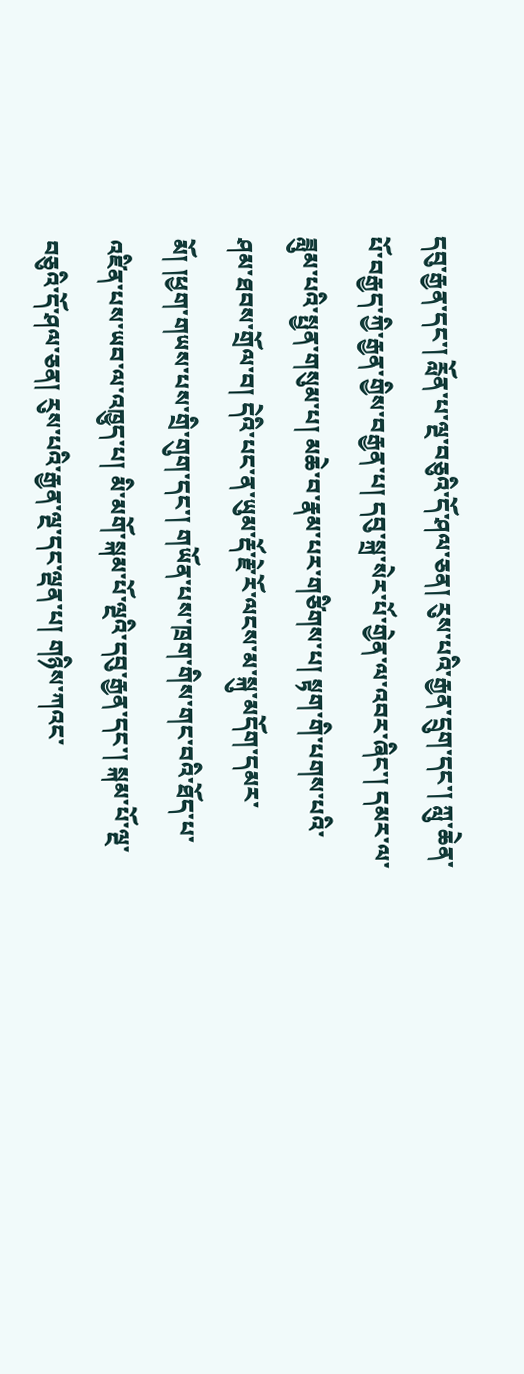དབུ་རྒྱན་དང་། རློན་པ་ལྔ་བཅུའི་དོ་ཤལ་ཅན། རུས་པའི་རྒྱན་དྲུག་དང་། ཀླུ་ཆེན་པོ་བརྒྱད་ཀྱི་རྒྱན་གྱིས་བརྒྱན་པ། དབུ་སྐྲ་སེར་པོ་གྱེན་ལ་འབར་ཞིང་། དམར་ལ་ཟླུམ་པའི་སྤྱན་གསུམ་པ། མཆེ་བ་རྣམ་པར་གཙིགས་པ། སྟག་གི་པགས་པའི་ཤམ་ཐབས་གྲོལ་བ། དེའི་པང་ན་ཡུམ་རྡོ་རྗེ་རོ་ལངས་མ་སྐུ་མདོག་དམར་མོ། །ཕྱག་གཡས་པས་གྲི་གུག་དང་། གཡོན་པས་ཁྲག་གིས་གང་བའི་ཐོད་པ་འཛིན་པས་ཡབ་ལ་འཁྱུད་པ། མི་མགོ་སྐམ་པོ་ལྔའི་དབུ་རྒྱན་དང་། སྐམ་པོ་ལྔ་བཅུའི་དོ་ཤལ་ཅན། རུས་པའི་རྒྱན་ལྔ་དང་ལྡན་པ། གཉིས་ཀའང་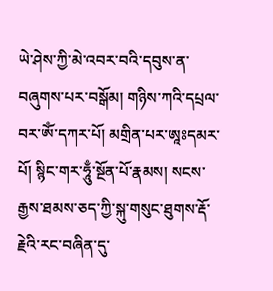ཡེ་ཤེས་ཀྱི་མེ་འབར་བའི་དབུས་ན་བཞུགས་པར་བསྒོམ། གཉིས་ཀའི་དཔྲལ་བར་ཨོཾ་དཀར་པོ། མགྲིན་པར་ཨཱཿདམར་པོ། སྙིང་གར་ཧཱུྃ་སྔོན་པོ་རྣམས། སངས་རྒྱས་ཐམས་ཅད་ཀྱི་སྐུ་གསུང་ཐུགས་རྡོ་རྗེའི་རང་བཞིན་དུ་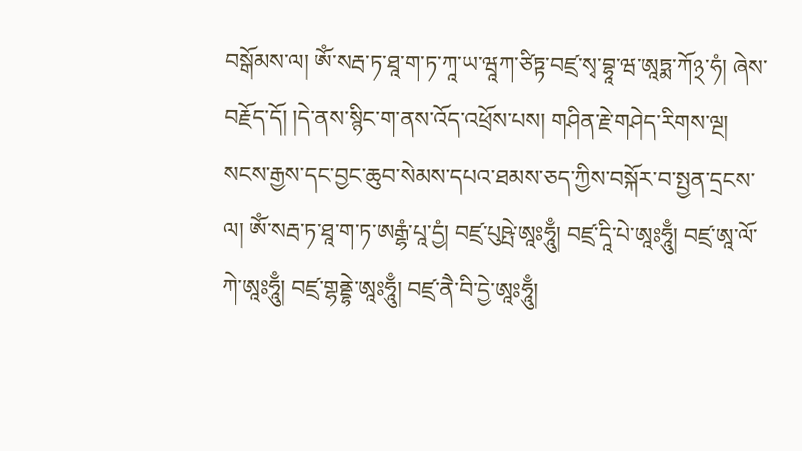བསྒོམས་ལ། ཨོཾ་སརྦ་ཏ་ཐཱ་ག་ཏ་ཀཱ་ཡ་ཝཱཀ་ཙིཏྟ་བཛྲ་སྭ་བྷཱ་ཝ་ཨཱཏྨ་ཀོ྅་ཧཾ། ཞེས་བརྗོད་དོ། །དེ་ནས་སྙིང་ག་ནས་འོད་འཕྲོས་པས། གཤིན་རྗེ་གཤེད་རིགས་ལྔ། སངས་རྒྱས་དང་བྱང་ཆུབ་སེམས་དཔའ་ཐམས་ཅད་ཀྱིས་བསྐོར་བ་སྤྱན་དྲངས་ལ། ཨོཾ་སརྦ་ཏ་ཐཱ་ག་ཏ་ཨརྒྷཾ་པཱ་དྱཾ། བཛྲ་པུཥྤེ་ཨཱཿཧཱུྃ། བཛྲ་དཱི་པེ་ཨཱཿཧཱུྃ། བཛྲ་ཨཱ་ལོ་ཀེ་ཨཱཿཧཱུྃ། བཛྲ་གྷནྡྷེ་ཨཱཿཧཱུྃ། བཛྲ་ནཻ་བི་དྱེ་ཨཱཿཧཱུྃ།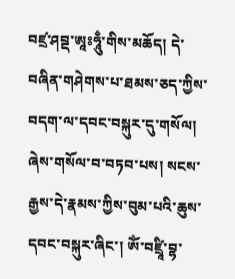བཛྲ་ཤབྡ་ཨཱཿཧཱུྃ་གིས་མཆོད། དེ་བཞིན་གཤེགས་པ་ཐམས་ཅད་ཀྱིས་བདག་ལ་དབང་བསྐུར་དུ་གསོལ། ཞེས་གསོལ་བ་བཏབ་པས། སངས་རྒྱས་དེ་རྣམས་ཀྱིས་བུམ་པའི་ཆུས་དབང་བསྐུར་ཞིང་། ཨོཾ་བཛྲཱི་བྷ་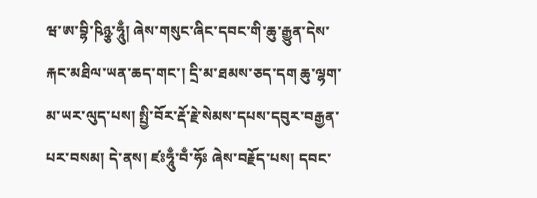ཝ་ཨ་བྷི་ཥིཉྩ་ཧཱུྃ། ཞེས་གསུང་ཞིང་དབང་གི་ཆུ་རྒྱུན་དེས་རྐང་མཐིལ་ཡན་ཆད་གང་། དྲི་མ་ཐམས་ཅད་དག ཆུ་ལྷག་མ་ཡར་ལུད་པས། སྤྱི་བོར་རྡོ་རྗེ་སེམས་དཔས་དབུར་བརྒྱན་པར་བསམ། དེ་ནས། ཛཿཧཱུྃ་བྃ་ཧོཿ ཞེས་བརྗོད་པས། དབང་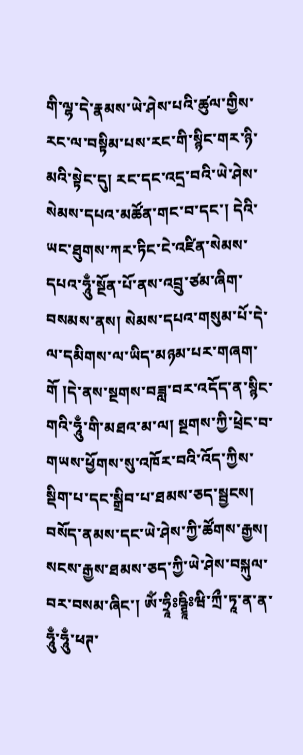གི་ལྷ་དེ་རྣམས་ཡེ་ཤེས་པའི་ཚུལ་གྱིས་རང་ལ་བསྟིམ་པས་རང་གི་སྙིང་གར་ཉི་མའི་སྟེང་དུ། རང་དང་འདྲ་བའི་ཡེ་ཤེས་སེམས་དཔའ་མཚོན་གང་བ་དང་། དེའི་ཡང་ཐུགས་ཀར་ཏིང་ངེ་འཛིན་སེམས་དཔའ་ཧཱུྃ་སྔོན་པོ་ནས་འབྲུ་ཙམ་ཞིག་བསམས་ནས། སེམས་དཔའ་གསུམ་པོ་དེ་ལ་དམིགས་ལ་ཡིད་མཉམ་པར་གཞག་གོ །དེ་ནས་སྔགས་བཟླ་བར་འདོད་ན་སྙིང་གའི་ཧཱུྃ་གི་མཐའ་མ་ལ། སྔགས་ཀྱི་ཕྲེང་བ་གཡས་ཕྱོགས་སུ་འཁོར་བའི་འོད་ཀྱིས་སྡིག་པ་དང་སྒྲིབ་པ་ཐམས་ཅད་སྦྱངས། བསོད་ནམས་དང་ཡེ་ཤེས་ཀྱི་ཚོགས་རྒྱས། སངས་རྒྱས་ཐམས་ཅད་ཀྱི་ཡེ་ཤེས་བསྐུལ་བར་བསམ་ཞིང་། ཨོཾ་ཧྲཱིཿཥྚྲཱིཿཝི་ཀྲྀ་ཏཱ་ན་ན་ཧཱུྃ་ཧཱུྃ་ཕཊ་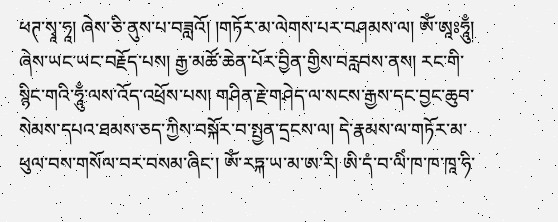ཕཊ་སྭཱ་ཧཱ། ཞེས་ཅི་ནུས་པ་བཟླའོ། །གཏོར་མ་ལེགས་པར་བཤམས་ལ། ཨོཾ་ཨཱཿཧཱུྃ། ཞེས་ཡང་ཡང་བརྗོད་པས། རྒྱ་མཚོ་ཆེན་པོར་བྱིན་གྱིས་བརླབས་ནས། རང་གི་སྙིང་གའི་ཧཱུྃ་ལས་འོད་འཕྲོས་པས། གཤིན་རྗེ་གཤེད་ལ་སངས་རྒྱས་དང་བྱང་ཆུབ་སེམས་དཔའ་ཐམས་ཅད་ཀྱིས་བསྐོར་བ་སྤྱན་དྲངས་ལ། དེ་རྣམས་ལ་གཏོར་མ་ཕུལ་བས་གསོལ་བར་བསམ་ཞིང་། ཨོཾ་རཏྐ་ཡ་མ་ཨ་རི། ཨི་དཾ་བ་ལིཾ་ཁ་ཁ་ཁཱ་ཧི་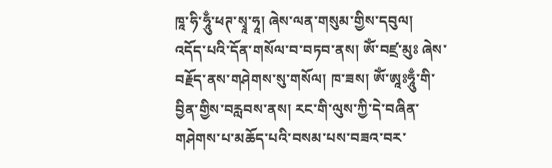ཁཱ་ཧི་ཧཱུྃ་ཕཊ་སྭཱ་ཧཱ། ཞེས་ལན་གསུམ་གྱིས་དབུལ། འདོད་པའི་དོན་གསོལ་བ་བཏབ་ནས། ཨོཾ་བཛྲ་མུཿ ཞེས་བརྗོད་ནས་གཤེགས་སུ་གསོལ། ཁ་ཟས། ཨོཾ་ཨཱཿཧཱུྃ་གི་བྱིན་གྱིས་བརླབས་ནས། རང་གི་ལུས་ཀྱི་དེ་བཞིན་གཤེགས་པ་མཆོད་པའི་བསམ་པས་བཟའ་བར་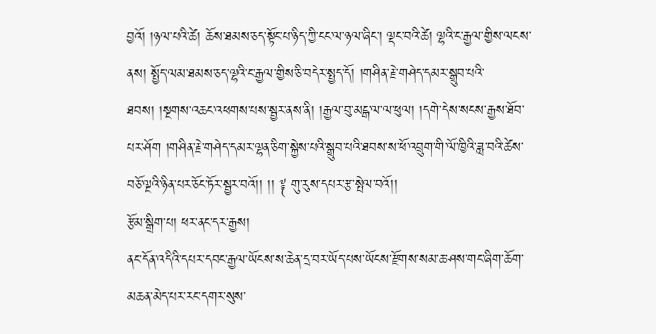བྱའོ། །ཉལ་པའི་ཚེ། ཆོས་ཐམས་ཅད་སྟོང་པ་ཉིད་ཀྱི་ངང་ལ་ཉལ་ཞིང་། ལྡང་བའི་ཚེ། ལྷའི་ང་རྒྱལ་གྱིས་ལངས་ནས། སྤྱོད་ལམ་ཐམས་ཅད་ལྷའི་ང་རྒྱལ་གྱིས་ཅི་བདེར་སྤྱད་དོ། །གཤིན་རྗེ་གཤེད་དམར་སྒྲུབ་པའི་ཐབས། །སྔགས་འཆང་འཕགས་པས་སྦྱར་ནས་ནི། །རྒྱལ་བུ་མངྒ་ལ་ལ་ཕུལ། །དགེ་དེས་སངས་རྒྱས་ཐོབ་པར་ཤོག །གཤིན་རྗེ་གཤེད་དམར་ལྷན་ཅིག་སྐྱེས་པའི་སྒྲུབ་པའི་ཐབས་ས་ཕོ་འབྲུག་གི་ལོ་ཁྱིའི་ཟླ་བའི་ཚེས་བཅོ་ལྔའི་ཉིན་པར་ཅོང་ཏོར་སྦྱར་བའོ།། །། ༈ གུ་རུས་དཔར་རྩ་སྤེལ་བའོ།།
རྩོམ་སྒྲིག་པ། ཕར་ནང་དར་རྒྱས།
ནང་དོན་འདིའི་དཔར་དབང་རྒྱལ་ཡོངས་ས་ཆེན་དྲ་བར་ཡོད་པས་ཡོངས་རྫོགས་སམ་ཆ་ཤས་གང་ཞིག་ཆོག་མཆན་མེད་པར་རང་དགར་སུས་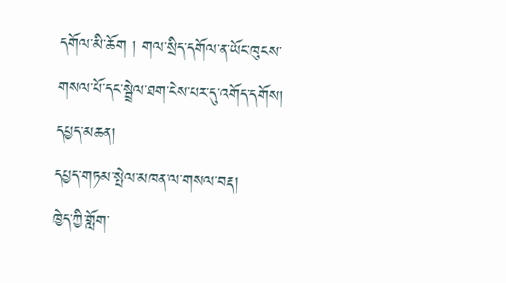དགོལ་མི་ཆོག ། གལ་སྲིད་དགོལ་ན་ཡོང་ཁུངས་གསལ་པོ་དང་སྦྲེལ་ཐག་ངེས་པར་དུ་འགོད་དགོས།
དཔྱད་མཆན།
དཔྱད་གཏམ་སྤེལ་མཁན་ལ་གསལ་བརྡ།
ཁྱེད་ཀྱི་གློག་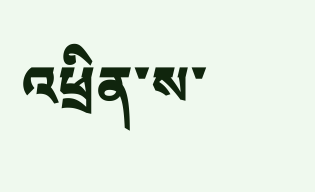འཕྲིན་ས་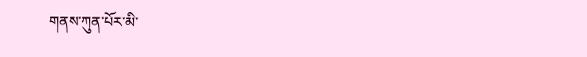གནས་ཀུན་པོར་མི་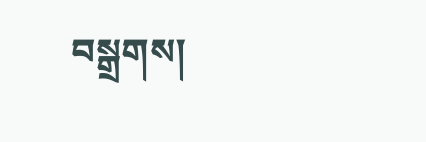བསྒྲགས།